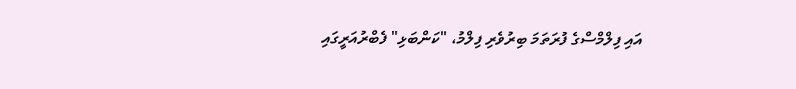އައި ފިލްމްސްގެ ފުރަތަމަ ބިރުވެރި ފިލްމު، "ކަންބަޅި" ފެބްރުއަރީގައި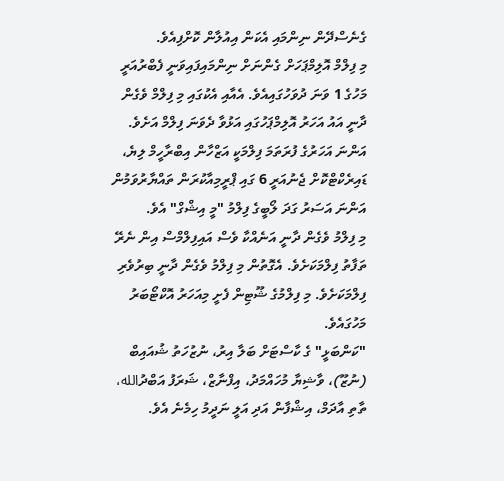ގެނެސްދޭން ނިންމައި އެކަން އިއުލާން ކޮށްފިއެވެ.
މި ފިލްމް އޮލިމްޕަހަށް ގެންނަށް ނިންމައިފައިވަނީ ފެބްރުއަރީ މަހުގެ 1 ވަނަ ދުވަހުގައިއެވެ. އެއާއި އެކުގައި މި ފިލްމް ވެގެން ދާނީ އައު އަހަރު އޮލިމްޕަހުގައި އަޅުވާ ދެވަނަ ފިލްމް އަށެވެ. އަންނަ އަހަރުގެ ފުރަތަމަ ފިލްމަކީ އަޒްހާން އިބްރާހީމް ލިޔެ، ޑައިރެކްޓްކޮށް ޖެނުއަރީ 6 ގައި ޕްރީމިއާކުރަން ތައްޔާރުވަމުން އަންނަ އަސަރު ގަދަ ލޯބީގެ ފިލްމު "މީ އިޝްގް" އެވެ.
މި ފިލްމު ވެގެން ދާނީ އަނެއްކާ ވެސް އައިފިލްމްސް އިން ނެރޭ ތަފާތު ފިލްމަކަށެވެ. އެގޮތުން މި ފިލްމު ވެގެން ދާނީ ބިރުވެރި ފިލްމަކަށެވެ. މި ފިލްމުގެ ޝޫޓިން ފެށީ މިއަހަރު އޮކްޓޯބަރު މަހުގައެވެ.
"ކަންބަޅީ" ގެ ކާސްޓަށް ބަލާ އިރު، ނުޒުހަތު ޝުއައިބް (ނުޒޫ)، ވާޝިޔާ މުހައްމަދު، އިފްނާޒް، ޝަރަފު އަބްދުالله، ތާތި އާދަމް، އިޝްފާން އަދި އަލީ ނަދީމު ހިމެނެ އެވެ.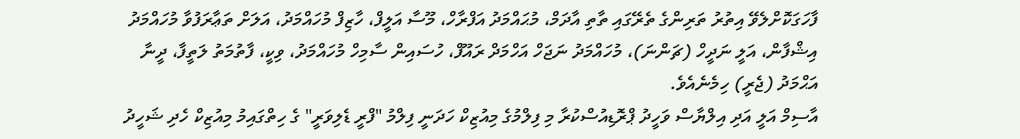ފާހަގަކޮށްލެވޭ އިތުރު ތަރިންގެ ތެރޭގައި ތާތި އާދަމް، މުޙައްމަދު އަފްރާހް، މޫސާ އަލީފް، ހާޒިފް މުހައްމަދު، އަލަށް ތަޢާރަފުވާ މުހައްމަދު އިޝްފާން، އަލީ ނަދީހް (ޗަންނަ)، މުހައްމަދު ނަޖަހް އަހްމަދް ރައޫފް، ހުސައިން ސާމިހް މުހައްމަދު، ވިކީ، ފާތުމަތު ލަތީފާ، ދީނާ އަޙްމަދު (ޖެރީ) ހިމެނެއެވެ.
އާސިމް އަލީ އަދި އިލްޔާސް ވަހީދު ޕްރޮޑިއުސްކުރާ މި ފިލްމުގެ މިއުޒިކް ހަދަނީ ފިލްމު "ފްރީ ޑެލިވަރީ" ގެ ހިތްގައިމު މިއުޒިކް ހެދި ޝަހީދު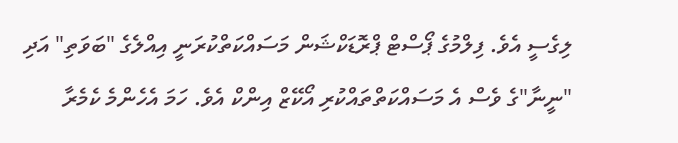ލިގެސީ އެވެ. ފިލްމުގެ ޕޯސްޓް ޕްރޮޑަކްޝަން މަސައްކަތްކުރަނީ އިއްލެގެ "ބަވަތި" އަދި "ނީނާ"ގެ ވެސް އެ މަސައްކަތްތައްކުރި އޯކޭޒް އިންކް އެވެ. ހަމަ އެހެންމެ ކެމެރާ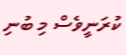ކުރަނީވެސް މި ބުނި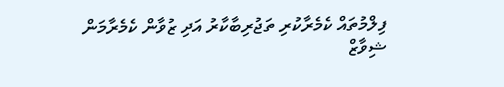ފިލްމުތައް ކެމެރާކުރި ތަޖުރިބާކާރު އަދި ޒުވާން ކެމެރާމަން ޝިވާޒް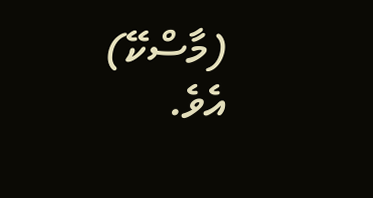(މާސްކޭ) އެވެ.